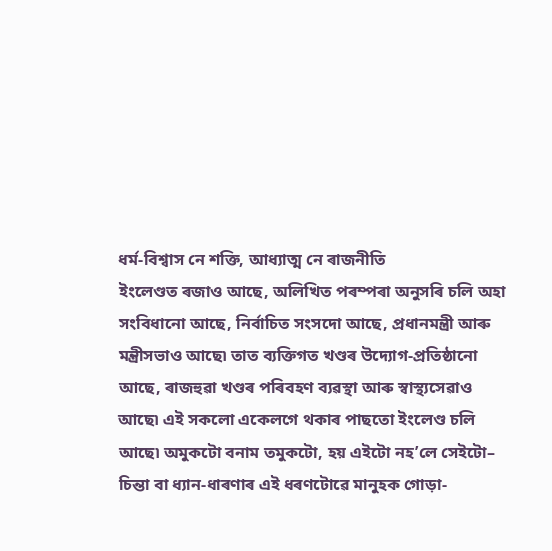ধৰ্ম-বিশ্বাস নে শক্তি, আধ্যাত্ম নে ৰাজনীতি
ইংলেণ্ডত ৰজাও আছে, অলিখিত পৰম্পৰা অনুসৰি চলি অহা সংবিধানো আছে, নিৰ্বাচিত সংসদো আছে, প্ৰধানমন্ত্ৰী আৰু মন্ত্ৰীসভাও আছে৷ তাত ব্যক্তিগত খণ্ডৰ উদ্যোগ-প্ৰতিষ্ঠানো আছে, ৰাজহুৱা খণ্ডৰ পৰিবহণ ব্যৱস্থা আৰু স্বাস্থ্যসেৱাও আছে৷ এই সকলো একেলগে থকাৰ পাছতো ইংলেণ্ড চলি আছে৷ অমুকটো বনাম তমুকটো, হয় এইটো নহ’লে সেইটো– চিন্তা বা ধ্যান-ধাৰণাৰ এই ধৰণটোৱে মানুহক গোড়া-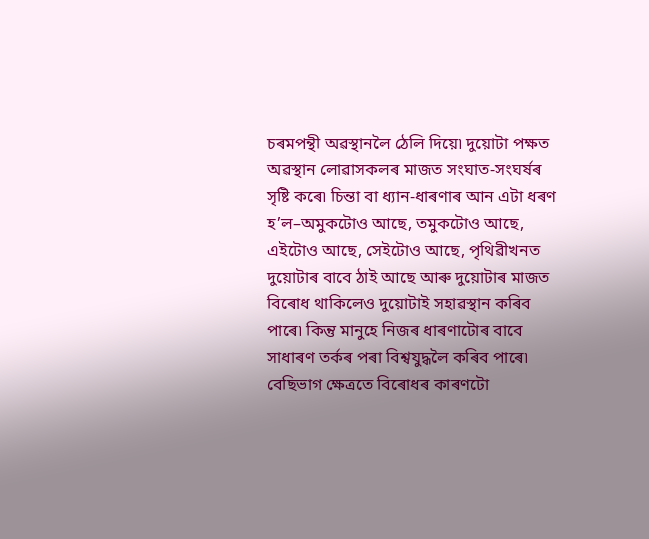চৰমপন্থী অৱস্থানলৈ ঠেলি দিয়ে৷ দুয়োটা পক্ষত অৱস্থান লোৱাসকলৰ মাজত সংঘাত-সংঘৰ্ষৰ সৃষ্টি কৰে৷ চিন্তা বা ধ্যান-ধাৰণাৰ আন এটা ধৰণ হ’ল–অমুকটোও আছে, তমুকটোও আছে, এইটোও আছে, সেইটোও আছে, পৃথিৱীখনত দুয়োটাৰ বাবে ঠাই আছে আৰু দুয়োটাৰ মাজত বিৰোধ থাকিলেও দুয়োটাই সহাৱস্থান কৰিব পাৰে৷ কিন্তু মানুহে নিজৰ ধাৰণাটোৰ বাবে সাধাৰণ তৰ্কৰ পৰা বিশ্বযুদ্ধলৈ কৰিব পাৰে৷ বেছিভাগ ক্ষেত্ৰতে বিৰোধৰ কাৰণটো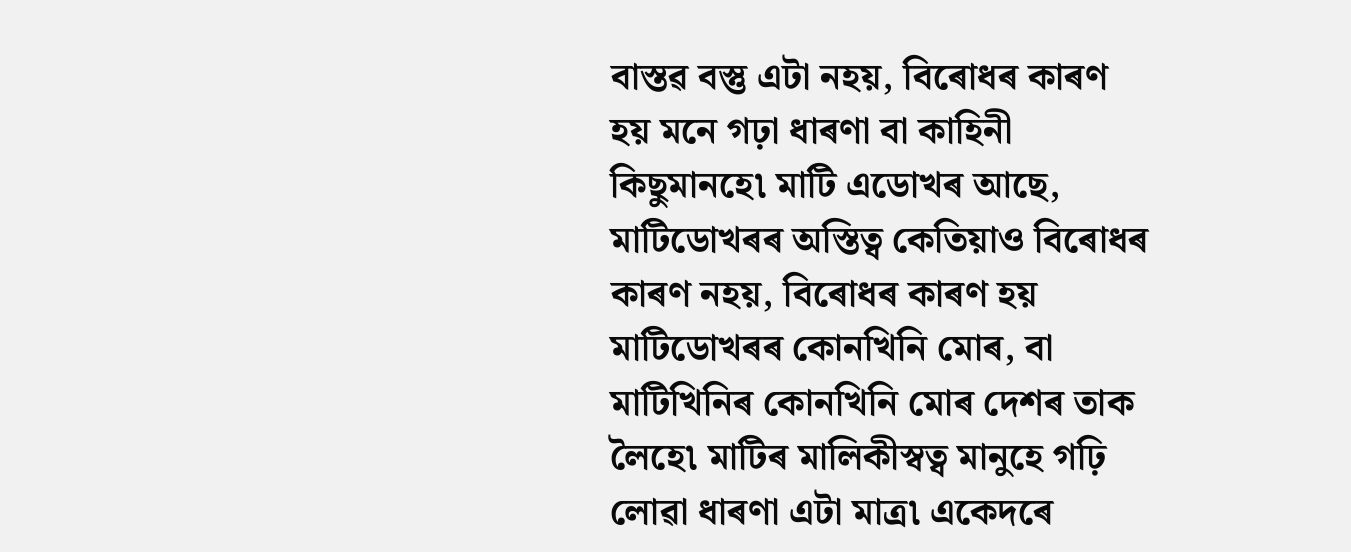বাস্তৱ বস্তু এটা নহয়, বিৰোধৰ কাৰণ হয় মনে গঢ়া ধাৰণা বা কাহিনী কিছুমানহে৷ মাটি এডোখৰ আছে, মাটিডোখৰৰ অস্তিত্ব কেতিয়াও বিৰোধৰ কাৰণ নহয়, বিৰোধৰ কাৰণ হয় মাটিডোখৰৰ কোনখিনি মোৰ, বা মাটিখিনিৰ কোনখিনি মোৰ দেশৰ তাক লৈহে৷ মাটিৰ মালিকীস্বত্ব মানুহে গঢ়ি লোৱা ধাৰণা এটা মাত্ৰ৷ একেদৰে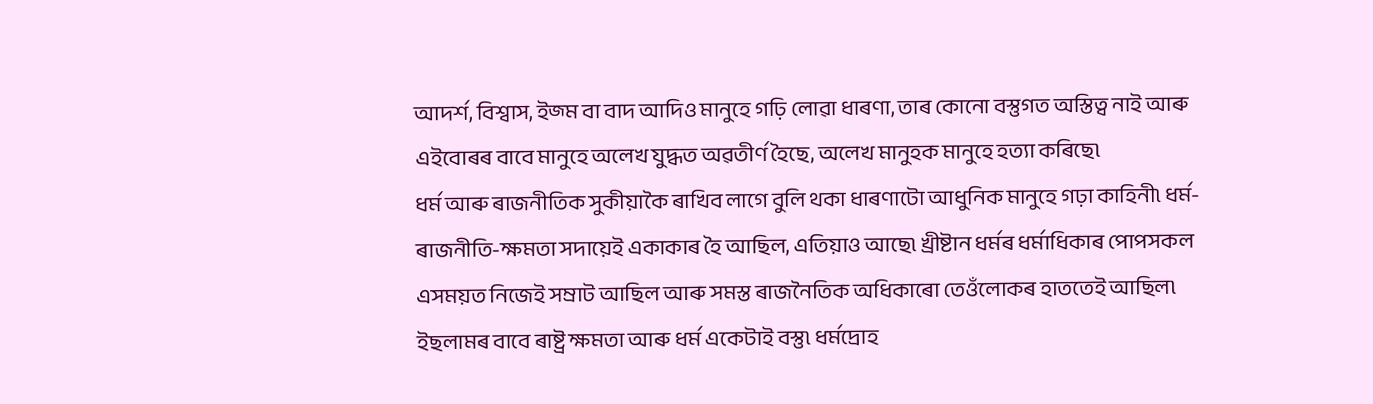আদৰ্শ, বিশ্বাস, ইজ্ম বা বাদ আদিও মানুহে গঢ়ি লোৱা ধাৰণা, তাৰ কোনো বস্তুগত অস্তিত্ব নাই আৰু এইবোৰৰ বাবে মানুহে অলেখ যুদ্ধত অৱতীৰ্ণ হৈছে, অলেখ মানুহক মানুহে হত্যা কৰিছে৷
ধৰ্ম আৰু ৰাজনীতিক সুকীয়াকৈ ৰাখিব লাগে বুলি থকা ধাৰণাটো আধুনিক মানুহে গঢ়া কাহিনী৷ ধৰ্ম-ৰাজনীতি-ক্ষমতা সদায়েই একাকাৰ হৈ আছিল, এতিয়াও আছে৷ খ্ৰীষ্টান ধৰ্মৰ ধৰ্মাধিকাৰ পোপসকল এসময়ত নিজেই সম্ৰাট আছিল আৰু সমস্ত ৰাজনৈতিক অধিকাৰো তেওঁলোকৰ হাততেই আছিল৷ ইছলামৰ বাবে ৰাষ্ট্ৰ ক্ষমতা আৰু ধৰ্ম একেটাই বস্তু৷ ধৰ্মদ্ৰোহ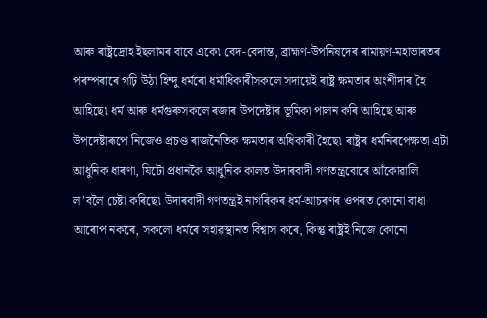আৰু ৰাষ্ট্ৰদ্ৰোহ ইছলামৰ বাবে একে৷ বেদ-বেদান্ত, ব্ৰাহ্মণ-উপনিষদেৰ ৰামায়ণ-মহাভাৰতৰ পৰম্পৰাৰে গঢ়ি উঠা হিন্দু ধৰ্মৰো ধৰ্মাধিকাৰীসকলে সদায়েই ৰাষ্ট্ৰ ক্ষমতাৰ অংশীদাৰ হৈ আহিছে৷ ধৰ্ম আৰু ধৰ্মগুৰুসকলে ৰজাৰ উপদেষ্টাৰ ভূমিকা পালন কৰি আহিছে আৰু উপদেষ্টাৰূপে নিজেও প্ৰচণ্ড ৰাজনৈতিক ক্ষমতাৰ অধিকাৰী হৈছে৷ ৰাষ্ট্ৰৰ ধৰ্মনিৰপেক্ষতা এটা আধুনিক ধাৰণা, যিটো প্ৰধানকৈ আধুনিক কালত উদাৰবাদী গণতন্ত্ৰবোৰে আঁকোৱালি ল’বলৈ চেষ্টা কৰিছে৷ উদাৰবাদী গণতন্ত্ৰই নাগৰিকৰ ধৰ্ম-আচৰণৰ ওপৰত কোনো বাধা আৰোপ নকৰে, সকলো ধৰ্মৰে সহাৱস্থানত বিশ্বাস কৰে, কিন্তু ৰাষ্ট্ৰই নিজে কোনো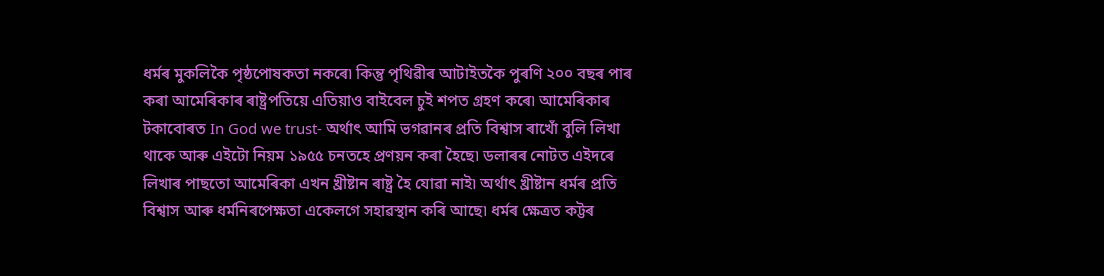ধৰ্মৰ মুকলিকৈ পৃষ্ঠপোষকতা নকৰে৷ কিন্তু পৃথিৱীৰ আটাইতকৈ পুৰণি ২০০ বছৰ পাৰ কৰা আমেৰিকাৰ ৰাষ্ট্ৰপতিয়ে এতিয়াও বাইবেল চুই শপত গ্ৰহণ কৰে৷ আমেৰিকাৰ টকাবোৰত In God we trust- অৰ্থাৎ আমি ভগৱানৰ প্ৰতি বিশ্বাস ৰাখোঁ বুলি লিখা থাকে আৰু এইটো নিয়ম ১৯৫৫ চনতহে প্ৰণয়ন কৰা হৈছে৷ ডলাৰৰ নোটত এইদৰে লিখাৰ পাছতো আমেৰিকা এখন খ্ৰীষ্টান ৰাষ্ট্ৰ হৈ যোৱা নাই৷ অৰ্থাৎ খ্ৰীষ্টান ধৰ্মৰ প্ৰতি বিশ্বাস আৰু ধৰ্মনিৰপেক্ষতা একেলগে সহাৱস্থান কৰি আছে৷ ধৰ্মৰ ক্ষেত্ৰত কট্টৰ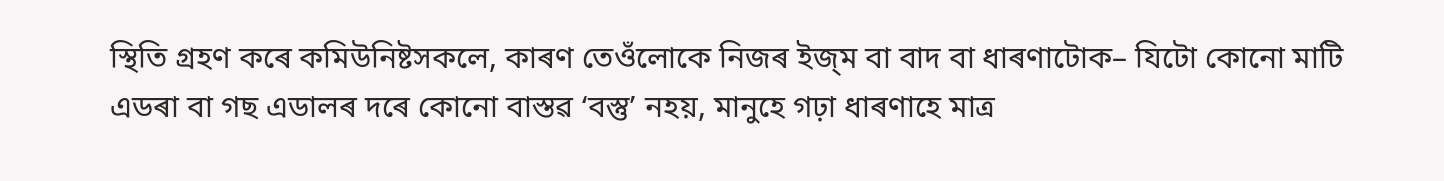স্থিতি গ্ৰহণ কৰে কমিউনিষ্টসকলে, কাৰণ তেওঁলোকে নিজৰ ইজ্ম বা বাদ বা ধাৰণাটোক– যিটো কোনো মাটি এডৰা বা গছ এডালৰ দৰে কোনো বাস্তৱ ‘বস্তু’ নহয়, মানুহে গঢ়া ধাৰণাহে মাত্ৰ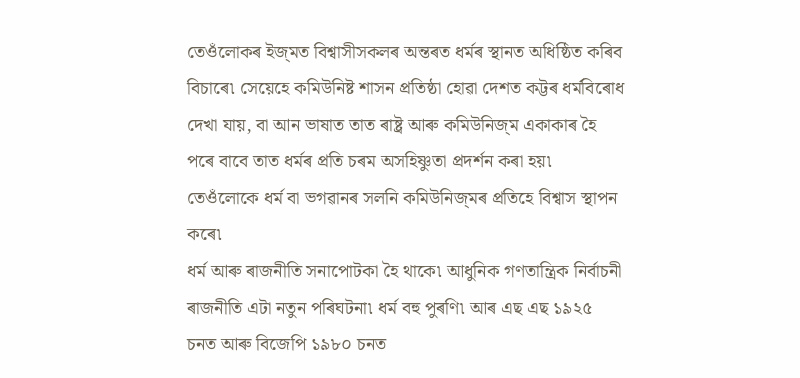তেওঁলোকৰ ইজ্মত বিশ্বাসীসকলৰ অন্তৰত ধৰ্মৰ স্থানত অধিষ্ঠিত কৰিব বিচাৰে৷ সেয়েহে কমিউনিষ্ট শাসন প্ৰতিষ্ঠা হোৱা দেশত কট্টৰ ধৰ্মবিৰোধ দেখা যায়, বা আন ভাষাত তাত ৰাষ্ট্ৰ আৰু কমিউনিজ্ম একাকাৰ হৈ পৰে বাবে তাত ধৰ্মৰ প্ৰতি চৰম অসহিষ্ণুতা প্ৰদৰ্শন কৰা হয়৷ তেওঁলোকে ধৰ্ম বা ভগৱানৰ সলনি কমিউনিজ্মৰ প্ৰতিহে বিশ্বাস স্থাপন কৰে৷
ধৰ্ম আৰু ৰাজনীতি সনাপোটকা হৈ থাকে৷ আধুনিক গণতান্ত্ৰিক নিৰ্বাচনী ৰাজনীতি এটা নতুন পৰিঘটনা৷ ধৰ্ম বহু পুৰণি৷ আৰ এছ এছ ১৯২৫ চনত আৰু বিজেপি ১৯৮০ চনত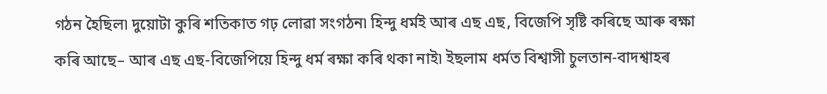গঠন হৈছিল৷ দুয়োটা কুৰি শতিকাত গঢ় লোৱা সংগঠন৷ হিন্দু ধৰ্মই আৰ এছ এছ, বিজেপি সৃষ্টি কৰিছে আৰু ৰক্ষা কৰি আছে– আৰ এছ এছ-বিজেপিয়ে হিন্দু ধৰ্ম ৰক্ষা কৰি থকা নাই৷ ইছলাম ধৰ্মত বিশ্বাসী চুলতান-বাদশ্বাহৰ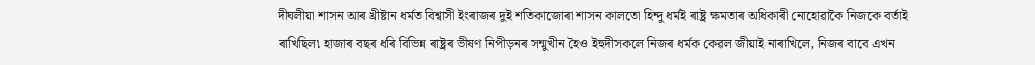দীঘলীয়া শাসন আৰ খ্ৰীষ্টান ধৰ্মত বিশ্বাসী ইংৰাজৰ দুই শতিকাজোৰা শাসন কালতো হিন্দু ধৰ্মই ৰাষ্ট্ৰ ক্ষমতাৰ অধিকাৰী নোহোৱাকৈ নিজকে বৰ্তাই ৰাখিছিল৷ হাজাৰ বছৰ ধৰি বিভিন্ন ৰাষ্ট্ৰৰ ভীষণ নিপীড়নৰ সন্মুখীন হৈও ইহুদীসকলে নিজৰ ধৰ্মক কেৱল জীয়াই নাৰাখিলে, নিজৰ বাবে এখন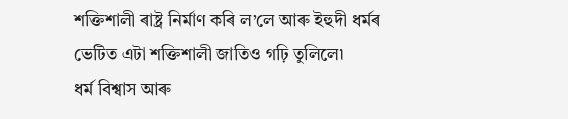শক্তিশালী ৰাষ্ট্ৰ নিৰ্মাণ কৰি ল’লে আৰু ইহুদী ধৰ্মৰ ভেটিত এটা শক্তিশালী জাতিও গঢ়ি তুলিলে৷
ধৰ্ম বিশ্বাস আৰু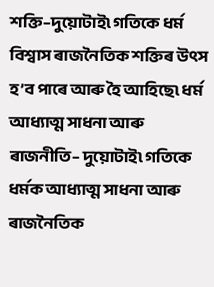শক্তি–দুয়োটাই৷ গতিকে ধৰ্ম বিশ্বাস ৰাজনৈতিক শক্তিৰ উৎস হ’ব পাৰে আৰু হৈ আহিছে৷ ধৰ্ম আধ্যাত্ম সাধনা আৰু ৰাজনীতি– দুয়োটাই৷ গতিকে ধৰ্মক আধ্যাত্ম সাধনা আৰু ৰাজনৈতিক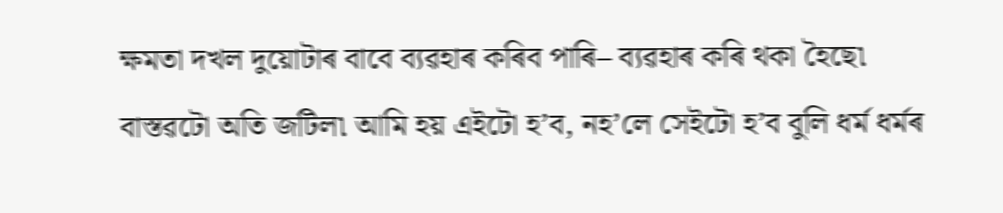ক্ষমতা দখল দুয়োটাৰ বাবে ব্যৱহাৰ কৰিব পাৰি– ব্যৱহাৰ কৰি থকা হৈছে৷ বাস্তৱটো অতি জটিল৷ আমি হয় এইটো হ’ব, নহ’লে সেইটো হ’ব বুলি ধৰ্ম ধৰ্মৰ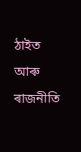ঠাইত আৰু ৰাজনীতি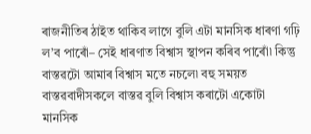ৰাজনীতিৰ ঠাইত থাকিব লাগে বুলি এটা মানসিক ধাৰণা গঢ়ি ল’ব পাৰোঁ– সেই ধাৰণাত বিশ্বাস স্থাপন কৰিব পাৰোঁ৷ কিন্তু বাস্তৱটো আমাৰ বিশ্বাস মতে নচলে৷ বহু সময়ত বাস্তৱবাদীসকলে বাস্তৱ বুলি বিশ্বাস কৰাটো একোটা মানসিক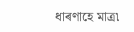ধাৰণাহে মাত্ৰ৷